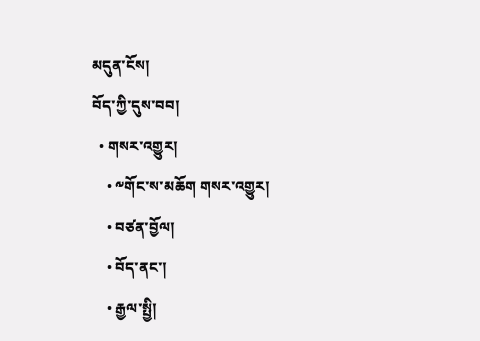མདུན་ངོས།
བོད་ཀྱི་དུས་བབ།
  • གསར་འགྱུར།
    • ༸གོང་ས་མཆོག གསར་འགྱུར།
    • བཙན་བྱོལ།
    • བོད་ནང་།
    • རྒྱལ་སྤྱི།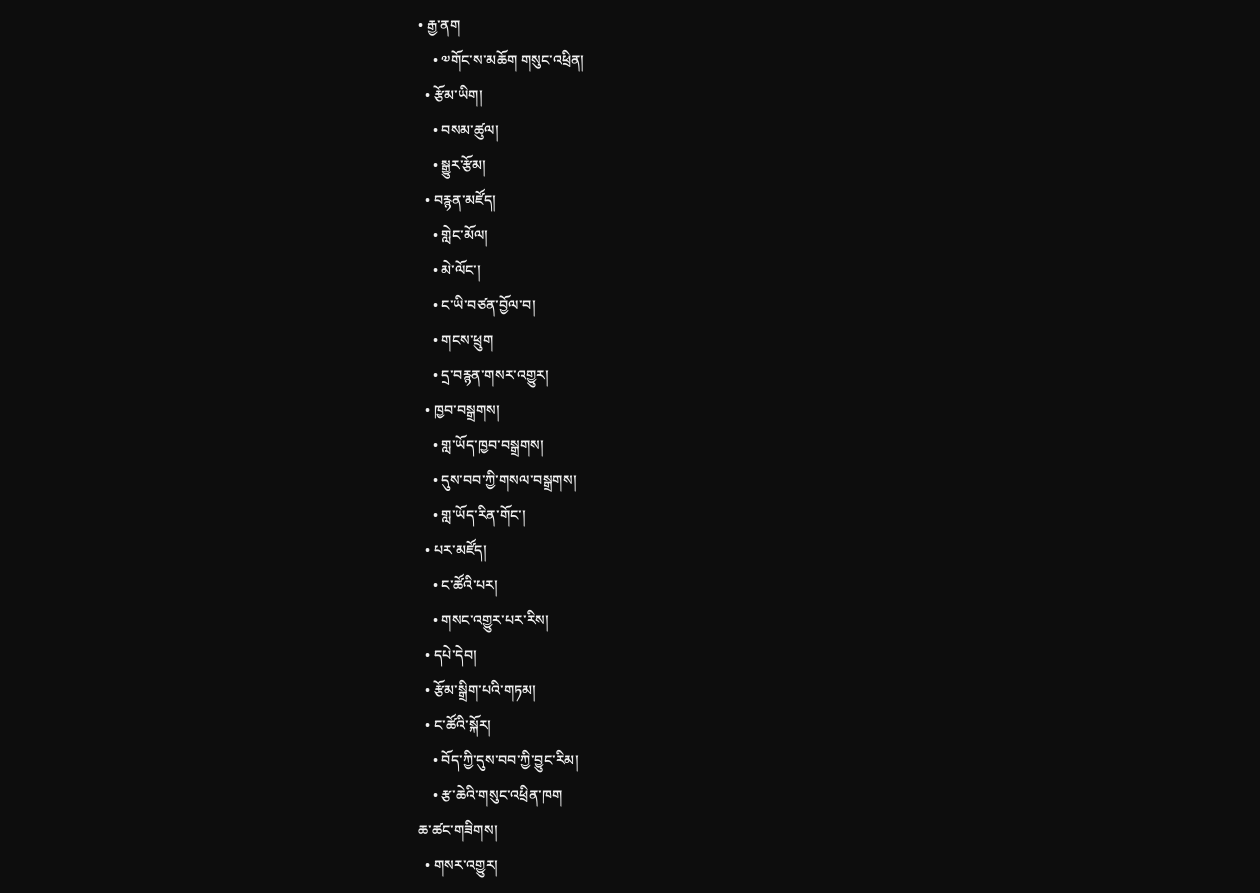• རྒྱ་ནག
    • ༧གོང་ས་མཆོག གསུང་འཕྲིན།
  • རྩོམ་ཡིག།
    • བསམ་ཚུལ།
    • སྒྱུར་རྩོམ།
  • བརྙན་མཛོད།
    • གླེང་མོལ།
    • མེ་ལོང་།
    • ང་ཡི་བཙན་བྱོལ་བ།
    • གངས་ཕྲུག
    • དྲ་བརྙན་གསར་འགྱུར།
  • ཁྱབ་བསྒྲགས།
    • གླ་ཡོད་ཁྱབ་བསྒྲགས།
    • དུས་བབ་ཀྱི་གསལ་བསྒྲགས།
    • གླ་ཡོད་རིན་གོང་།
  • པར་མཛོད།
    • ང་ཚོའི་པར།
    • གསང་འགྱུར་པར་རིས།
  • དཔེ་དེབ།
  • རྩོམ་སྒྲིག་པའི་གཏམ།
  • ང་ཚོའི་སྐོར།
    • བོད་ཀྱི་དུས་བབ་ཀྱི་བྱུང་རིམ།
    • རྩ་ཆེའི་གསུང་འཕྲིན་ཁག
ཆ་ཚང་གཟིགས།
  • གསར་འགྱུར།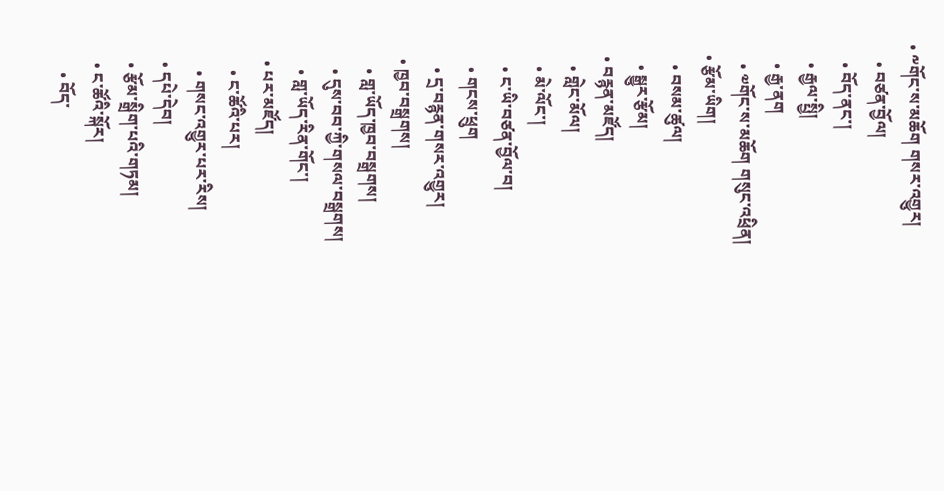• ༸གོང་ས་མཆོག གསར་འགྱུར།
    • བཙན་བྱོལ།
    • བོད་ནང་།
    • རྒྱལ་སྤྱི།
    • རྒྱ་ནག
    • ༧གོང་ས་མཆོག གསུང་འཕྲིན།
  • རྩོམ་ཡིག།
    • བསམ་ཚུལ།
    • སྒྱུར་རྩོམ།
  • བརྙན་མཛོད།
    • གླེང་མོལ།
    • མེ་ལོང་།
    • ང་ཡི་བཙན་བྱོལ་བ།
    • གངས་ཕྲུག
    • དྲ་བརྙན་གསར་འགྱུར།
  • ཁྱབ་བསྒྲགས།
    • གླ་ཡོད་ཁྱབ་བསྒྲགས།
    • དུས་བབ་ཀྱི་གསལ་བསྒྲགས།
    • གླ་ཡོད་རིན་གོང་།
  • པར་མཛོད།
    • ང་ཚོའི་པར།
    • གསང་འགྱུར་པར་རིས།
  • དཔེ་དེབ།
  • རྩོམ་སྒྲིག་པའི་གཏམ།
  • ང་ཚོའི་སྐོར།
    • བོད་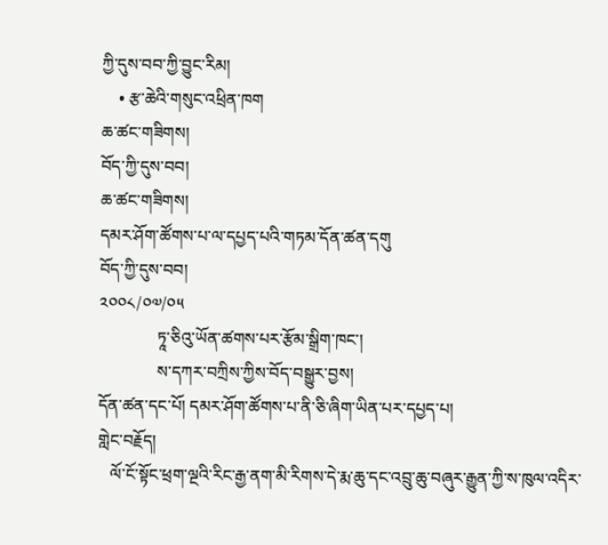ཀྱི་དུས་བབ་ཀྱི་བྱུང་རིམ།
    • རྩ་ཆེའི་གསུང་འཕྲིན་ཁག
ཆ་ཚང་གཟིགས།
བོད་ཀྱི་དུས་བབ།
ཆ་ཚང་གཟིགས།
དམར་ཤོག་ཚོགས་པ་ལ་དཔྱད་པའི་གཏམ་དོན་ཚན་དགུ
བོད་ཀྱི་དུས་བབ།
༢༠༠༨/༠༧/༠༥
              ཏཱ་ཅིའུ་ཡོན་ཚགས་པར་རྩོམ་སྒྲིག་ཁང་།
              ས་དཀར་བཀྲིས་ཀྱིས་བོད་བསྒྱུར་བྱས།
དོན་ཚན་དང་པོ། དམར་ཤོག་ཚོགས་པ་ནི་ཅི་ཞིག་ཡིན་པར་དཔྱད་པ།
གླེང་བརྗོད།
   ལོ་ངོ་སྟོང་ཕྲག་ལྔའི་རིང་རྒྱ་ནག་མི་རིགས་དེ་རྨ་ཆུ་དང་འབྲུ་ཆུ་བཞུར་རྒྱུན་ཀྱི་ས་ཁུལ་འདིར་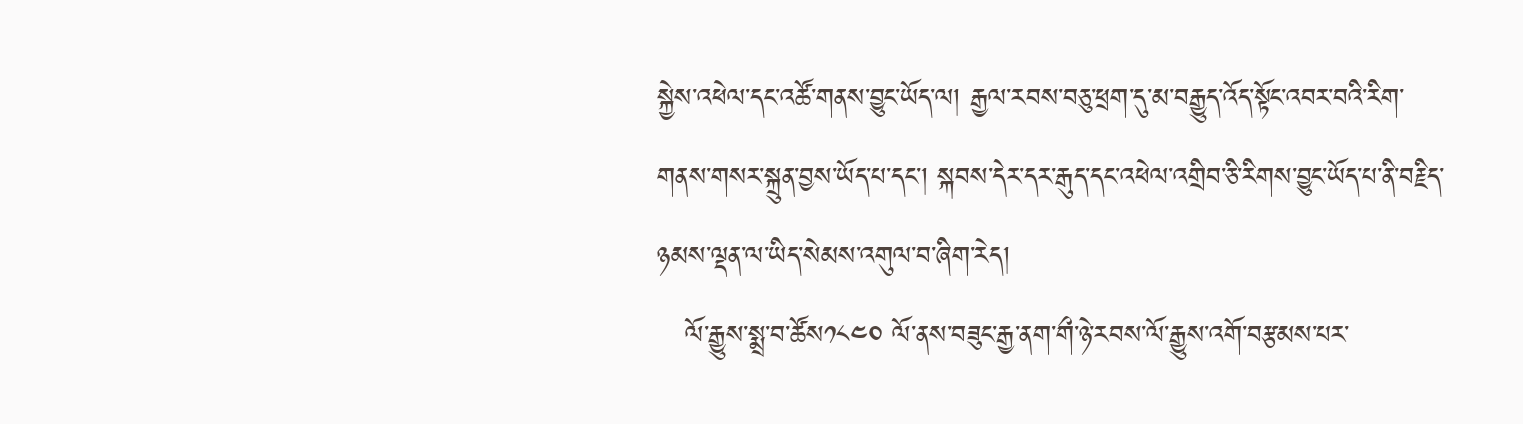སྐྱེས་འཕེལ་དང་འཚོ་གནས་བྱུང་ཡོད་ལ། རྒྱལ་རབས་བཅུ་ཕྲག་དུ་མ་བརྒྱུད་འོད་སྟོང་འབར་བའི་རིག་གནས་གསར་སྐྲུན་བྱས་ཡོད་པ་དང་། སྐབས་དེར་དར་རྒུད་དང་འཕེལ་འགྲིབ་ཅི་རིགས་བྱུང་ཡོད་པ་ནི་བརྗིད་ཉམས་ལྡན་ལ་ཡིད་སེམས་འགུལ་བ་ཞིག་རེད།
   ལོ་རྒྱུས་སྨྲ་བ་ཚོས༡༨༤༠ ལོ་ནས་བཟུང་རྒྱ་ནག་གྀ་ཉེ་རབས་ལོ་རྒྱུས་འགོ་བརྩམས་པར་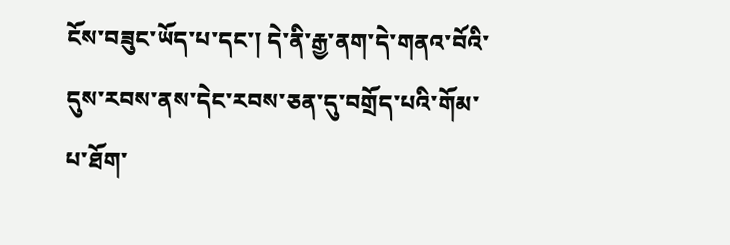ངོས་བཟུང་ཡོད་པ་དང་། དེ་ནི་རྒྱ་ནག་དེ་གནའ་བོའི་དུས་རབས་ནས་དེང་རབས་ཅན་དུ་བགྲོད་པའི་གོམ་པ་ཐོག་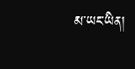མ་ཡང་ཡིན།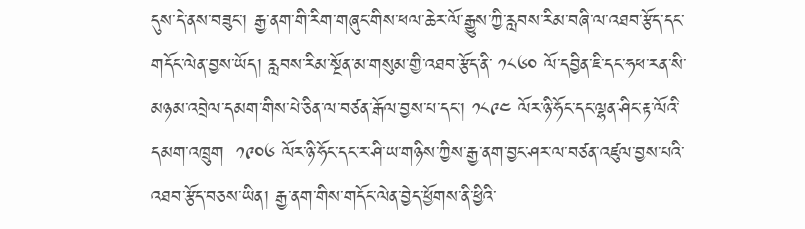དུས་དེ་ནས་བཟུང་། རྒྱ་ནག་གི་རིག་གཞུང་གིས་ཕལ་ཆེར་ལོ་རྒྱུས་ཀྱི་རླབས་རིམ་བཞི་ལ་འཐབ་རྩོད་དང་གདོང་ལེན་བྱས་ཡོད། རླབས་རིམ་སྔོན་མ་གསུམ་གྱི་འཐབ་རྩོད་ནི་ ༡༨༦༠ ལོ་དབྱིན་ཇི་དང་ཧཕ་རན་སི་མཉམ་འབྲེལ་དམག་གིས་པེ་ཅིན་ལ་བཙན་རྒོལ་བྱས་པ་དང་། ༡༨༩༤ ལོར་ཉི་ཧོང་དང་ལྷན་ཤིང་རྟ་ལོའི་དམག་འཁྲུག  ༡༩༠༦ ལོར་ཉི་ཧོང་དང་ར་ཤི་ཡ་གཉིས་ཀྱིས་རྒྱ་ནག་བྱང་ཤར་ལ་བཙན་འཛུལ་བྱས་པའི་འཐབ་རྩོད་བཅས་ཡིན། རྒྱ་ནག་གིས་གདོང་ལེན་བྱེད་ཕྱོགས་ནི་ཕྱིའི་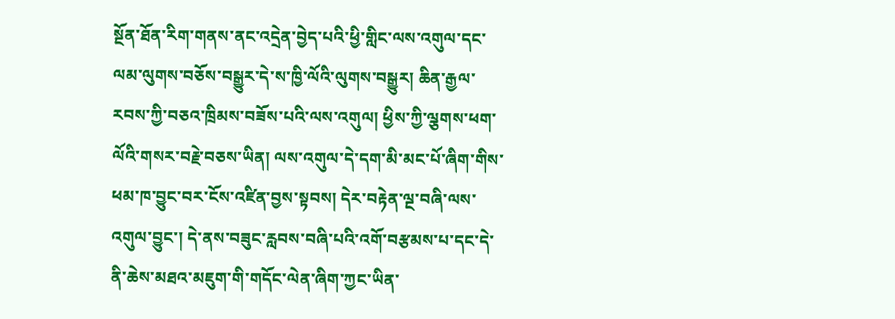སྔོན་ཐོན་རིག་གནས་ནང་འདྲེན་བྱེད་པའི་ཕྱི་གླིང་ལས་འགུལ་དང་ལམ་ལུགས་བཅོས་བསྒྱུར་དེ་ས་ཁྱི་ལོའི་ལུགས་བསྒྱུར། ཆིན་རྒྱལ་རབས་ཀྱི་བཅའ་ཁྲིམས་བཟོས་པའི་ལས་འགུལ། ཕྱིས་ཀྱི་ལྕགས་ཕག་ལོའི་གསར་བརྗེ་བཅས་ཡིན། ལས་འགུལ་དེ་དག་མི་མང་པོ་ཞིག་གིས་ཕམ་ཁ་བྱུང་བར་ངོས་འཛིན་བྱས་སྟབས། དེར་བརྟེན་ལྔ་བཞི་ལས་འགུལ་བྱུང་། དེ་ནས་བཟུང་རླབས་བཞི་པའི་འགོ་བརྩམས་པ་དང་དེ་ནི་ཆེས་མཐའ་མཇུག་གི་གདོང་ལེན་ཞིག་ཀྱང་ཡིན་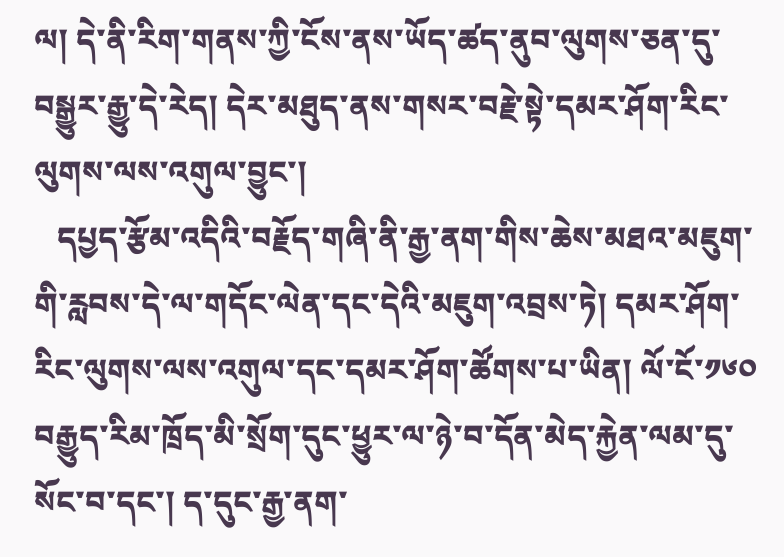ལ། དེ་ནི་རིག་གནས་ཀྱི་ངོས་ནས་ཡོད་ཚད་ནུབ་ལུགས་ཅན་དུ་བསྒྱུར་རྒྱུ་དེ་རེད། དེར་མཐུད་ནས་གསར་བརྗེ་སྟེ་དམར་ཤོག་རིང་ལུགས་ལས་འགུལ་བྱུང་།
   དཔྱད་རྩོམ་འདིའི་བརྗོད་གཞི་ནི་རྒྱ་ནག་གིས་ཆེས་མཐའ་མཇུག་གི་རླབས་དེ་ལ་གདོང་ལེན་དང་དེའི་མཇུག་འབྲས་ཏེ། དམར་ཤོག་རིང་ལུགས་ལས་འགུལ་དང་དམར་ཤོག་ཚོགས་པ་ཡིན། ལོ་ངོ་༡༦༠ བརྒྱུད་རིམ་ཁྲོད་མི་སྲོག་དུང་ཕྱུར་ལ་ཉེ་བ་དོན་མེད་རྐྱེན་ལམ་དུ་སོང་བ་དང་། ད་དུང་རྒྱ་ནག་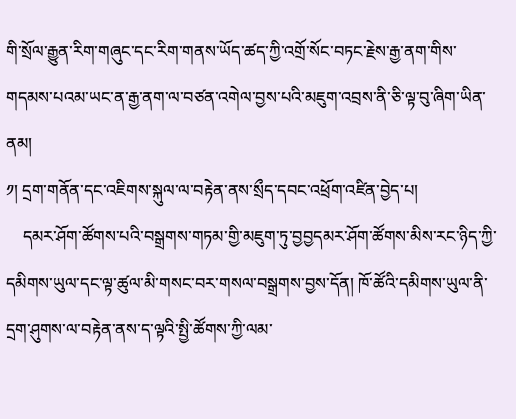གི་སྲོལ་རྒྱུན་རིག་གཞུང་དང་རིག་གནས་ཡོད་ཚད་ཀྱི་འགྲོ་སོང་བཏང་རྗེས་རྒྱ་ནག་གིས་གདམས་པའམ་ཡང་ན་རྒྱ་ནག་ལ་བཙན་འགེལ་བྱས་པའི་མཇུག་འབྲས་ནི་ཅི་ལྟ་བུ་ཞིག་ཡིན་ནམ།
༡། དྲག་གནོན་དང་འཇིགས་སྐུལ་ལ་བརྟེན་ནས་སྲྀད་དབང་འཕྲོག་འཛིན་བྱེད་པ།
    དམར་ཤོག་ཚོགས་པའི་བསྒྲགས་གཏམ་གྱི་མཇུག་ཏུ་བྱབྱདམར་ཤོག་ཚོགས་མིས་རང་ཉིད་ཀྱི་དམིགས་ཡུལ་དང་ལྟ་ཚུལ་མི་གསང་བར་གསལ་བསྒྲགས་བྱས་དོན། ཁོ་ཚོའི་དམིགས་ཡུལ་ནི་དྲག་ཤུགས་ལ་བརྟེན་ནས་ད་ལྟའི་སྤྱི་ཚོགས་ཀྱི་ལམ་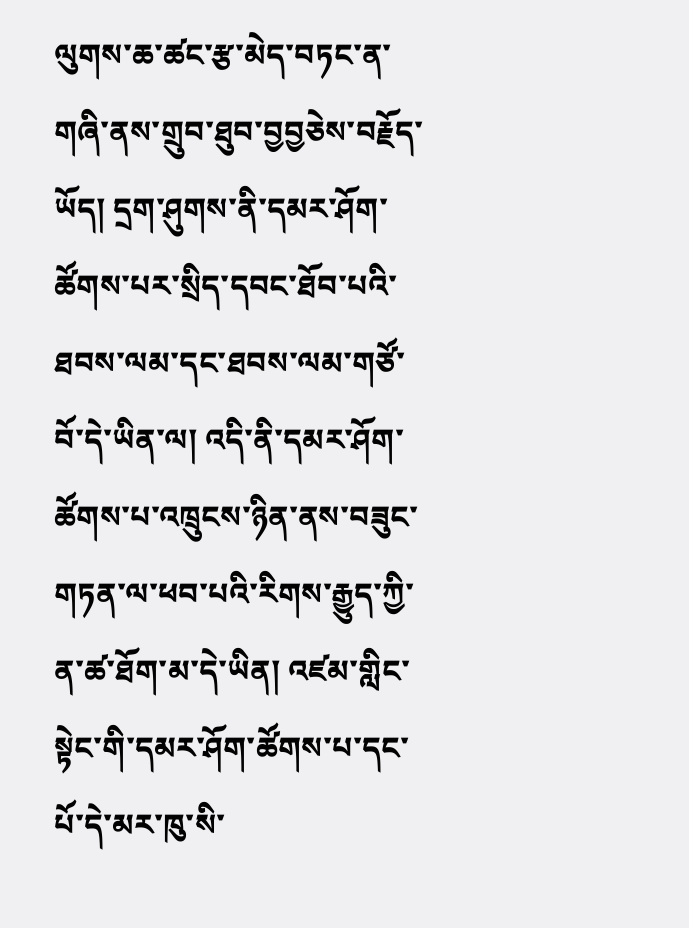ལུགས་ཆ་ཚང་རྩ་མེད་བཏང་ན་གཞི་ནས་གྲུབ་ཐུབ་བྱབྱཅེས་བརྗོད་ཡོད། དྲག་ཤུགས་ནི་དམར་ཤོག་ཚོགས་པར་སྲིད་དབང་ཐོབ་པའི་ཐབས་ལམ་དང་ཐབས་ལམ་གཙོ་བོ་དེ་ཡིན་ལ། འདི་ནི་དམར་ཤོག་ཚོགས་པ་འཁྲུངས་ཉིན་ནས་བཟུང་གཏན་ལ་ཕབ་པའི་རིགས་རྒྱུད་ཀྱི་ན་ཚ་ཐོག་མ་དེ་ཡིན། འཛམ་གླིང་སྟེང་གི་དམར་ཤོག་ཚོགས་པ་དང་པོ་དེ་མར་ཁུ་སི་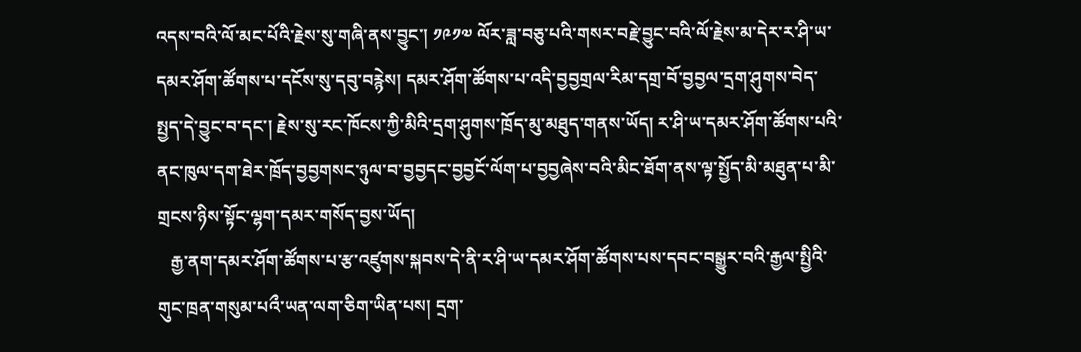འདས་བའི་ལོ་མང་པོའི་རྗེས་སུ་གཞི་ནས་བྱུང་། ༡༩༡༧ ལོར་ཟླ་བཅུ་པའི་གསར་བརྗེ་བྱུང་བའི་ལོ་རྗེས་མ་དེར་ར་ཤི་ཡ་དམར་ཤོག་ཚོགས་པ་དངོས་སུ་དབུ་བརྙེས། དམར་ཤོག་ཚོགས་པ་འདི་བྱབྱགྲལ་རིམ་དགྲ་བོ་བྱབྱལ་དྲག་ཤུགས་བེད་སྤྱད་དེ་བྱུང་བ་དང་། རྗེས་སུ་རང་ཁོངས་ཀྱི་མིའི་དྲག་ཤུགས་ཁྲོད་མུ་མཐུད་གནས་ཡོད། ར་ཤི་ཡ་དམར་ཤོག་ཚོགས་པའི་ནང་ཁུལ་དག་ཐེར་ཁྲོད་བྱབྱགསང་ཉུལ་བ་བྱབྱདང་བྱབྱངོ་ལོག་པ་བྱབྱཞེས་བའི་མིང་ཐོག་ནས་ལྟ་སྤྱོད་མི་མཐུན་པ་མི་གྲངས་ཉིས་སྟོང་ལྷག་དམར་གསོད་བྱས་ཡོད།
   རྒྱ་ནག་དམར་ཤོག་ཚོགས་པ་རྩ་འཛུགས་སྐབས་དེ་ནི་ར་ཤི་ཡ་དམར་ཤོག་ཚོགས་པས་དབང་བསྒྱུར་བའི་རྒྱལ་སྤྱིའི་གུང་ཁྲན་གསུམ་པའྀ་ཡན་ལག་ཅིག་ཡིན་པས། དྲག་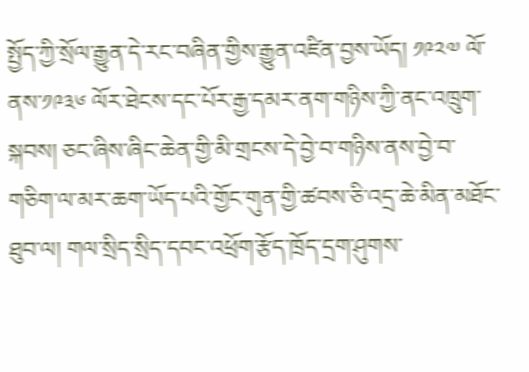སྤྱོད་ཀྱི་སྲོལ་རྒྱུན་དེ་རང་བཞིན་གྱིས་རྒྱུན་འཛིན་བྱས་ཡོད། ༡༩༢༧ ལོ་ནས་༡༩༣༦ ལོར་ཐེངས་དང་པོར་རྒྱ་དམར་ནག་གཉིས་ཀྱི་ནང་འཁྲུག་སྐབས། ཅང་ཞིས་ཞིང་ཆེན་གྱི་མི་གྲངས་དེ་བྱེ་བ་གཉིས་ནས་བྱེ་བ་གཅིག་ལ་མར་ཆག་ཡོད་པའི་གྱོང་གུན་གྱི་ཚབས་ཅི་འདྲ་ཆེ་མིན་མཐོང་ཐུབ་ལ། གལ་སྲིད་སྲིད་དབང་འཕྲོག་རྩོད་ཁྲོད་དྲག་ཤུགས་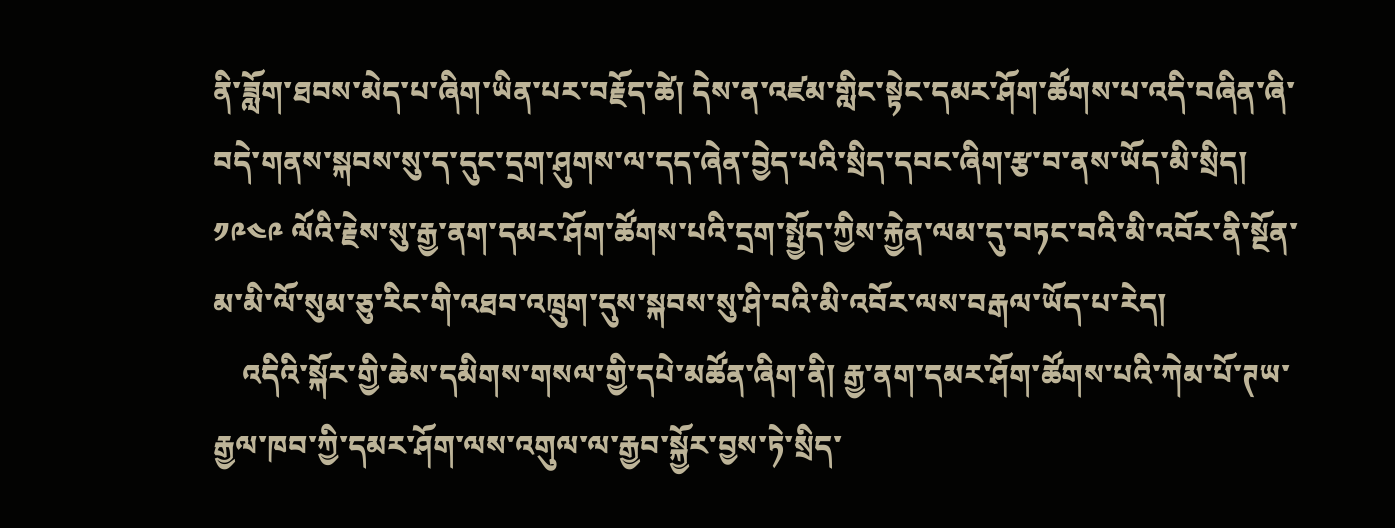ནི་ཟློག་ཐབས་མེད་པ་ཞིག་ཡིན་པར་བརྗོད་ཚེ། དེས་ན་འཛམ་གླིང་སྟེང་དམར་ཤོག་ཚོགས་པ་འདི་བཞིན་ཞི་བདེ་གནས་སྐབས་སུ་ད་དུང་དྲག་ཤུགས་ལ་དད་ཞེན་བྱེད་པའི་སྲིད་དབང་ཞིག་རྩ་བ་ནས་ཡོད་མི་སྲིད། ༡༩༤༩ ལོའི་རྗེས་སུ་རྒྱ་ནག་དམར་ཤོག་ཚོགས་པའི་དྲག་སྤྱོད་ཀྱིས་རྐྱེན་ལམ་དུ་བཏང་བའི་མི་འབོར་ནི་སྔོན་མ་མི་ལོ་སུམ་ཅུ་རིང་གི་འཐབ་འཁྲུག་དུས་སྐབས་སུ་ཤི་བའི་མི་འབོར་ལས་བརྒལ་ཡོད་པ་རེད།
    འདིའི་སྐོར་གྱི་ཆེས་དམིགས་གསལ་གྱི་དཔེ་མཚོན་ཞིག་ནི། རྒྱ་ནག་དམར་ཤོག་ཚོགས་པའི་ཀེམ་པོ་ཊཡ་རྒྱལ་ཁབ་ཀྱི་དམར་ཤོག་ལས་འགུལ་ལ་རྒྱབ་སྐྱོར་བྱས་ཏེ་སྲིད་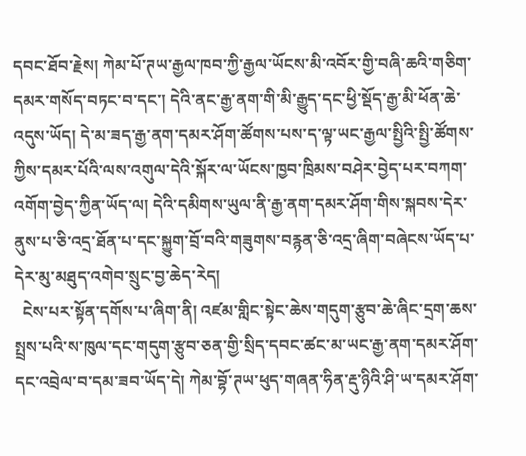དབང་ཐོབ་རྗེས། ཀེམ་པོ་ཊཡ་རྒྱལ་ཁབ་ཀྱི་རྒྱལ་ཡོངས་མི་འབོར་གྱི་བཞི་ཆའི་གཅིག་དམར་གསོད་བཏང་བ་དང་། དེའི་ནང་རྒྱ་ནག་གི་མི་རྒྱུད་དང་ཕྱི་སྡོད་རྒྱ་མི་ཕོན་ཆེ་འདུས་ཡོད། དེ་མ་ཟད་རྒྱ་ནག་དམར་ཤོག་ཚོགས་པས་ད་ལྟ་ཡང་རྒྱལ་སྤྱིའི་སྤྱི་ཚོགས་ཀྱིས་དམར་པོའི་ལས་འགུལ་དེའི་སྐོར་ལ་ཡོངས་ཁྱབ་ཁྲིམས་བཤེར་བྱེད་པར་བཀག་འགོག་བྱེད་ཀྱིན་ཡོད་ལ། དེའི་དམིགས་ཡུལ་ནི་རྒྱ་ནག་དམར་ཤོག་གིས་སྐབས་དེར་ནུས་པ་ཅི་འདྲ་ཐོན་པ་དང་སྐྱུག་བྲོ་བའི་གཟུགས་བརྙན་ཅི་འདྲ་ཞིག་བཞེངས་ཡོད་པ་དེར་མུ་མཐུད་འགེབ་སྲུང་བྱ་ཆེད་རེད།
  ངེས་པར་སྟོན་དགོས་པ་ཞིག་ནི། འཛམ་གླིང་སྟེང་ཆེས་གདུག་རྩུབ་ཆེ་ཞིང་དྲག་ཆས་སྤྲས་པའི་ས་ཁུལ་དང་གདུག་རྩུབ་ཅན་གྱི་སྲིད་དབང་ཚང་མ་ཡང་རྒྱ་ནག་དམར་ཤོག་དང་འབྲེལ་བ་དམ་ཟབ་ཡོད་དེ། ཀེམ་བྷོ་ཊཡ་ཕུད་གཞན་ཧིན་རྡུ་ཉིའི་ཤི་ཡ་དམར་ཤོག་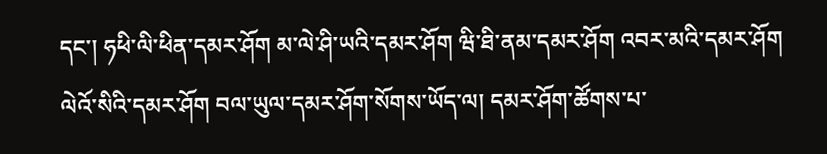དང་། ཧཕི་ལི་ཕིན་དམར་ཤོག མ་ལེ་ཤི་ཡའི་དམར་ཤོག ཝི་ཐི་ནམ་དམར་ཤོག འབར་མའི་དམར་ཤོག ལེའོ་སིའི་དམར་ཤོག བལ་ཡུལ་དམར་ཤོག་སོགས་ཡོད་ལ། དམར་ཤོག་ཚོགས་པ་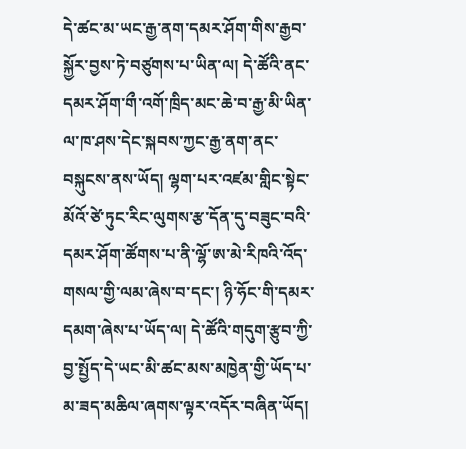དེ་ཚང་མ་ཡང་རྒྱ་ནག་དམར་ཤོག་གིས་རྒྱབ་སྐྱོར་བྱས་ཏེ་བཙུགས་པ་ཡིན་ལ། དེ་ཚོའི་ནང་དམར་ཤོག་གྀ་འགོ་ཁྲིད་མང་ཆེ་བ་རྒྱ་མི་ཡིན་ལ་ཁ་ཤས་དེང་སྐབས་ཀྱང་རྒྱ་ནག་ནང་བསྐུངས་ནས་ཡོད། ལྷག་པར་འཛམ་གླིང་སྟེང་མོའོ་ཙེ་ཏུང་རིང་ལུགས་རྩ་དོན་དུ་བཟུང་བའི་དམར་ཤོག་ཚོགས་པ་ནི་ལྷོ་ཨ་མེ་རིཁའི་འོད་གསལ་གྱི་ལམ་ཞེས་བ་དང་། ཉི་ཧོང་གི་དམར་དམག་ཞེས་པ་ཡོད་ལ། དེ་ཚོའི་གདུག་རྩུབ་ཀྱི་བྱ་སྤྱོད་དེ་ཡང་མི་ཚང་མས་མཁྱེན་གྱི་ཡོད་པ་མ་ཟད་མཆིལ་ཞགས་ལྟར་འདོར་བཞིན་ཡོད།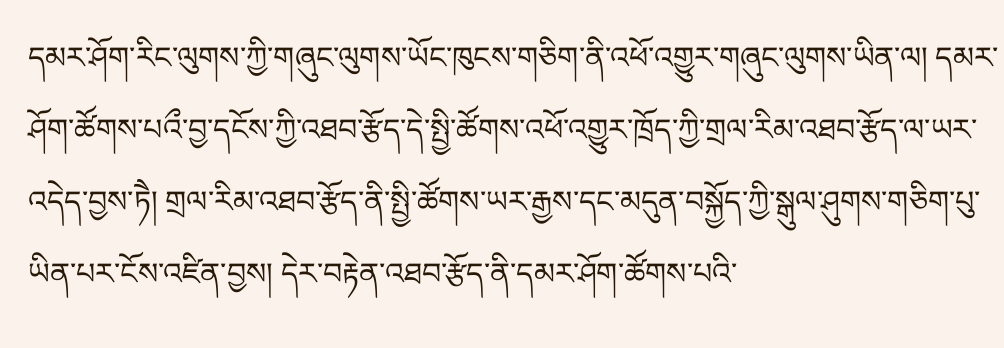དམར་ཤོག་རིང་ལུགས་ཀྱི་གཞུང་ལུགས་ཡོང་ཁུངས་གཅིག་ནི་འཕོ་འགྱུར་གཞུང་ལུགས་ཡིན་ལ། དམར་ཤོག་ཚོགས་པའྀ་བྱ་དངོས་ཀྱི་འཐབ་རྩོད་དེ་སྤྱི་ཚོགས་འཕོ་འགྱུར་ཁྲོད་ཀྱི་གྲལ་རིམ་འཐབ་རྩོད་ལ་ཡར་འདེད་བྱས་ཏཻ། གྲལ་རིམ་འཐབ་རྩོད་ནི་སྤྱི་ཚོགས་ཡར་རྒྱས་དང་མདུན་བསྐྱོད་ཀྱི་སྒུལ་ཤུགས་གཅིག་པུ་ཡིན་པར་ངོས་འཛིན་བྱས། དེར་བརྟེན་འཐབ་རྩོད་ནི་དམར་ཤོག་ཚོགས་པའི་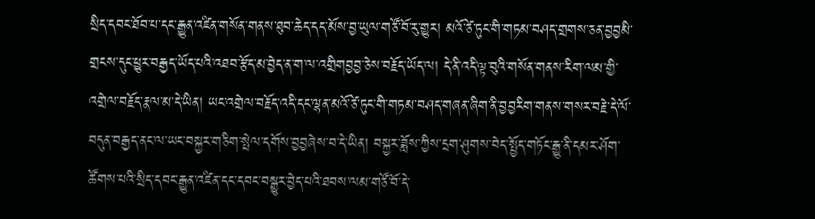སྲིད་དབང་ཐོབ་པ་དང་རྒྱུན་འཛིན་གསོན་གནས་ཐུབ་ཆེད་དད་མོས་བྱ་ཡུལ་གཙོ་བོ་རུ་གྱུར། མའོ་ཙེ་ཏུང་གི་གཏམ་བཤད་གྲགས་ཅན་བྱབྱམི་གྲངས་དུང་ཕྱུར་བརྒྱད་ཡོད་པའི་འཐབ་རྩོད་མ་བྱེད་ན་ག་ལ་འགྲིགབྱབྱ་ཅེས་བརྗོད་ཡོད་ལ། དེ་ནི་འདི་ལྟ་བུའི་གསོན་གནས་རིག་ལམ་གྱི་འགྲེལ་བརྗོད་རྣལ་མ་དེ་ཡིན། ཡང་འགྲེལ་བརྗོད་འདི་དང་ལྷན་མའོ་ཙེ་ཏུང་གི་གཏམ་བཤད་གཞན་ཞིག་ནི་བྱབྱརིག་གནས་གསར་བརྗེ་དེ་ལོ་བདུན་བརྒྱད་ནང་ལ་ཡང་བསྐྱར་གཅིག་སྤེལ་དགོས་བྱབྱཞེས་བ་དེ་ཡིན། བསྐྱར་ཟློས་ཀྱིས་དྲག་ཤུགས་བེད་སྤྱོད་གཏོང་རྒྱུ་ནི་དམར་ཤོག་ཚོགས་པའི་སྲིད་དབང་རྒྱུན་འཛིན་དང་དབང་བསྒྱུར་བྱེད་པའི་ཐབས་ལམ་གཙོ་བོ་དེ་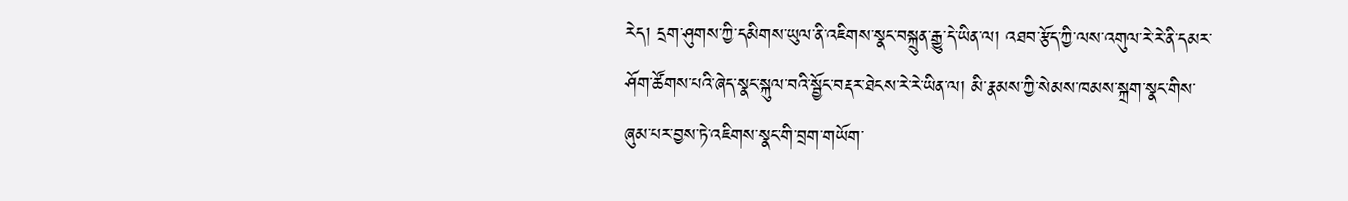རེད། དྲག་ཤུགས་ཀྱི་དམིགས་ཡུལ་ནི་འཇིགས་སྣང་བསྐྲུན་རྒྱུ་དེ་ཡིན་ལ། འཐབ་རྩོད་ཀྱི་ལས་འགུལ་རེ་རེ་ནི་དམར་ཤོག་ཚོགས་པའི་ཞེད་སྣང་སྐུལ་བའི་སྦྱོང་བརྡར་ཐེངས་རེ་རེ་ཡིན་ལ། མི་རྣམས་ཀྱི་སེམས་ཁམས་སྐྲག་སྣང་གིས་ཞུམ་པར་བྱས་ཏེ་འཇིགས་སྣང་གི་བྲག་གཡོག་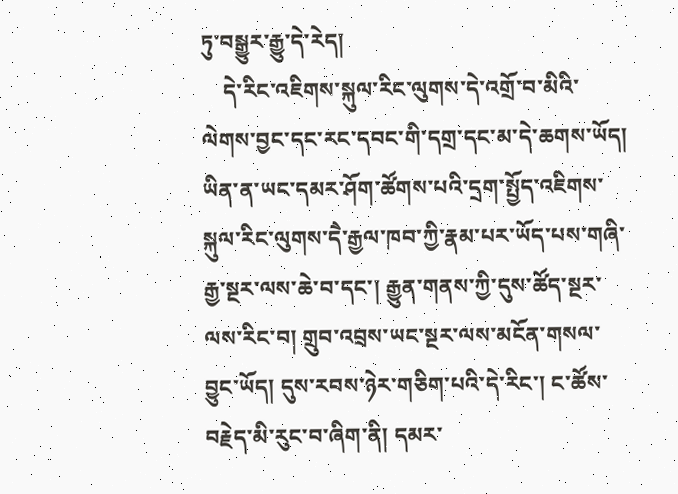ཏུ་བསྒྱུར་རྒྱུ་དེ་རེད།
    དེ་རིང་འཇིགས་སྐུལ་རིང་ལུགས་དེ་འགྲོ་བ་མིའི་ལེགས་བྱང་དང་རང་དབང་གི་དགྲ་དང་མ་དེ་ཆགས་ཡོད། ཡིན་ན་ཡང་དམར་ཤོག་ཚོགས་པའི་དྲག་སྤྱོད་འཇིགས་སྐུལ་རིང་ལུགས་དཻ་རྒྱལ་ཁབ་ཀྱི་རྣམ་པར་ཡོད་པས་གཞི་རྒྱ་སྔར་ལས་ཆེ་བ་དང་། རྒྱུན་གནས་ཀྱི་དུས་ཚོད་སྔར་ལས་རིང་བ། གྲུབ་འབྲས་ཡང་སྔར་ལས་མངོན་གསལ་བྱུང་ཡོད། དུས་རབས་ཉེར་གཅིག་པའི་དེ་རིང་། ང་ཚོས་བརྗེད་མི་རུང་བ་ཞིག་ནི། དམར་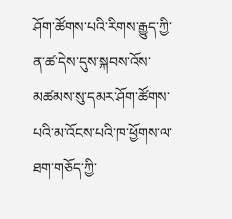ཤོག་ཚོགས་པའི་རིགས་རྒྱུད་ཀྱི་ན་ཚ་དེས་དུས་སྐབས་འོས་མཚམས་སུ་དམར་ཤོག་ཚོགས་པའི་མ་འོངས་པའི་ཁ་ཕྱོགས་ལ་ཐག་གཅོད་ཀྱི་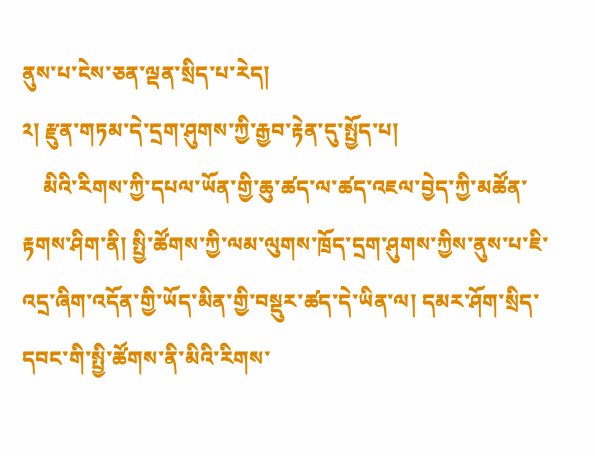ནུས་པ་ངེས་ཅན་ལྡན་སྲིད་པ་རེད།
༢། རྫུན་གཏམ་དེ་དྲག་ཤུགས་ཀྱི་རྒྱབ་རྟེན་དུ་སྤྱོད་པ།
    མིའི་རིགས་ཀྱི་དཔལ་ཡོན་གྱི་ཆུ་ཚད་ལ་ཚད་འཇལ་བྱེད་ཀྱི་མཚོན་རྟགས་ཤིག་ནི། སྤྱི་ཚོགས་ཀྱི་ལམ་ལུགས་ཁྲོད་དྲག་ཤུགས་ཀྱིས་ནུས་པ་ཇི་འདྲ་ཞིག་འདོན་གྱི་ཡོད་མིན་གྱི་བསྡུར་ཚད་དེ་ཡིན་ལ། དམར་ཤོག་སྲིད་དབང་གི་སྤྱི་ཚོགས་ནི་མིའི་རིགས་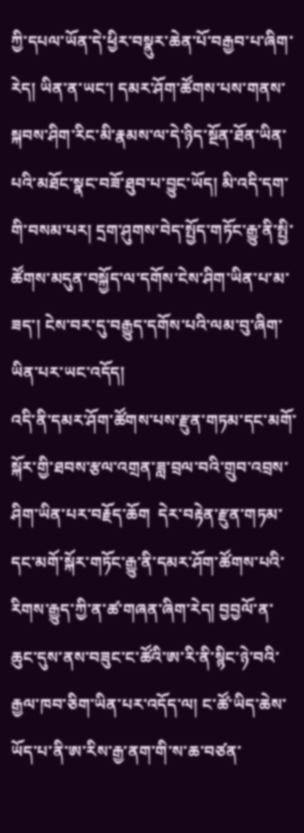ཀྱི་དཔལ་ཡོན་དེ་ཕྱིར་བསྣུར་ཆེན་པོ་བརྒྱབ་པ་ཞིག་རེད། ཡིན་ན་ཡང་། དམར་ཤོག་ཚོགས་པས་གནས་སྐབས་ཤིག་རིང་མི་རྣམས་ལ་དེ་ཉིད་སྔོན་ཐོན་ཡིན་པའི་མཐོང་སྣང་བཟོ་ཐུབ་པ་བྱུང་ཡོད། མི་འདི་དག་གི་བསམ་པར། དྲག་ཤུགས་བེད་སྤྱོད་གཏོང་རྒྱུ་ནི་སྤྱི་ཚོགས་མདུན་བསྐྱོད་ལ་དགོས་ངེས་ཤིག་ཡིན་པ་མ་ཟད་། ངེས་བར་དུ་བརྒྱུད་དགོས་པའི་ལམ་བུ་ཞིག་ཡིན་པར་ཡང་འདོད།
འདི་ནི་དམར་ཤོག་ཚོགས་པས་རྫུན་གཏམ་དང་མགོ་སྐོར་གྱི་ཐབས་རྩལ་འགྲན་ཟླ་བྲལ་བའི་གྲུབ་འབྲས་ཤིག་ཡིན་པར་བརྗོད་ཆོག  དེར་བརྟེན་རྫུན་གཏམ་དང་མགོ་སྐོར་གཏོང་རྒྱུ་ནི་དམར་ཤོག་ཚོགས་པའི་རིགས་རྒྱུད་ཀྱི་ན་ཚ་གཞན་ཞིག་རེད། བྱབྱལོ་ན་ཆུང་དུས་ནས་བཟུང་ང་ཚོའི་ཨ་རི་ནི་སྙིང་ཉེ་བའི་རྒྱལ་ཁབ་ཅིག་ཡིན་པར་འདོད་ལ། ང་ཚོ་ཡིད་ཆེས་ཡོད་པ་ནི་ཨ་རིས་རྒྱ་ནག་གི་ས་ཆ་བཙན་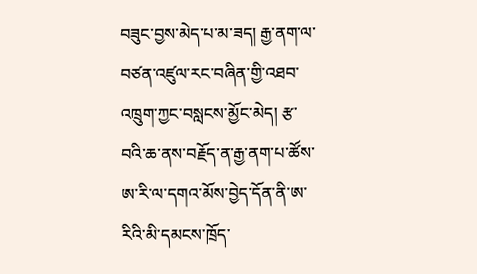བཟུང་བྱས་མེད་པ་མ་ཟད། རྒྱ་ནག་ལ་བཙན་འཛུལ་རང་བཞིན་གྱི་འཐབ་འཁྲུག་ཀྱང་བསླངས་མྱོང་མེད། རྩ་བའི་ཆ་ནས་བརྗོད་ན་རྒྱ་ནག་པ་ཚོས་ཨ་རི་ལ་དགའ་མོས་བྱེད་དོན་ནི་ཨ་རིའི་མི་དམངས་ཁྲོད་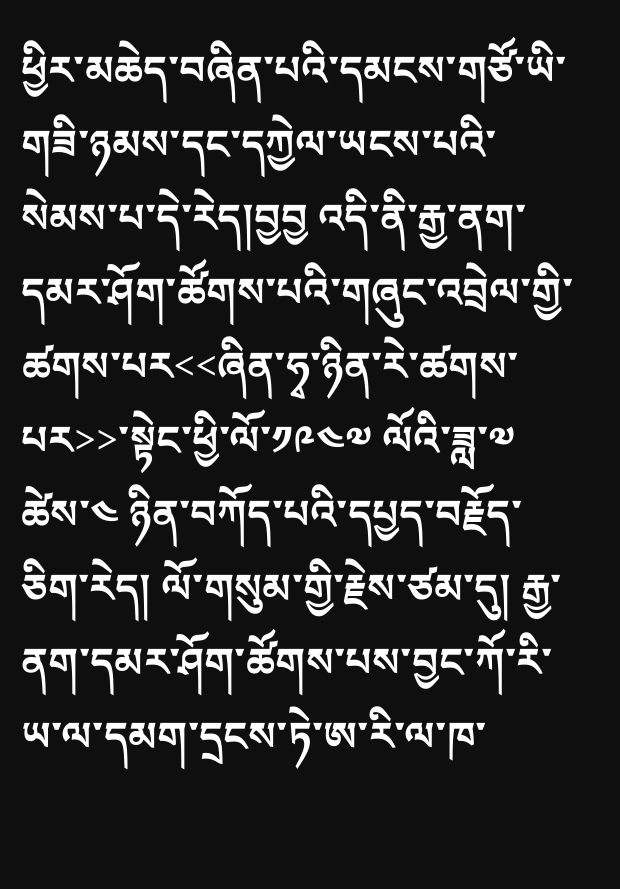ཕྱིར་མཆེད་བཞིན་པའི་དམངས་གཙོ་ཡི་གཟི་ཉམས་དང་དཀྱེལ་ཡངས་པའི་སེམས་པ་དེ་རེད།བྱབྱ འདི་ནི་རྒྱ་ནག་དམར་ཤོག་ཚོགས་པའི་གཞུང་འབྲེལ་གྱི་ཚགས་པར<<ཞིན་ཧྭ་ཉིན་རེ་ཚགས་པར>>་སྟེང་ཕྱི་ལོ་༡༩༤༧ ལོའི་ཟླ་༧ ཚེས་༤ ཉིན་བཀོད་པའི་དཔྱད་བརྗོད་ཅིག་རེད། ལོ་གསུམ་གྱི་རྗེས་ཙམ་དུ། རྒྱ་ནག་དམར་ཤོག་ཚོགས་པས་བྱང་ཀོ་རི་ཡ་ལ་དམག་དྲངས་ཏེ་ཨ་རི་ལ་ཁ་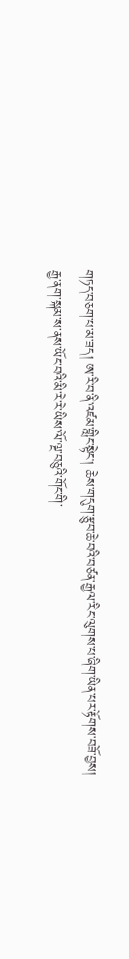གཏད་བཅག་པ་མ་ཟད། ཨ་རི་བ་ནི་འཛམ་གླིང་སྟེང། ཆེས་གདུག་རྩུབ་ཆེ་བའི་བཙན་རྒྱལ་རིང་ལུགས་པ་ཞིག་ཡིན་པར་རྟོགས་བཟོ་བྱས། རྒྱ་ནག་སྐམ་ས་ནས་ཡོང་བའི་མི་རེ་རེ་ཡིས་ལོ་ལྔ་བཅུའི་གོང་གི་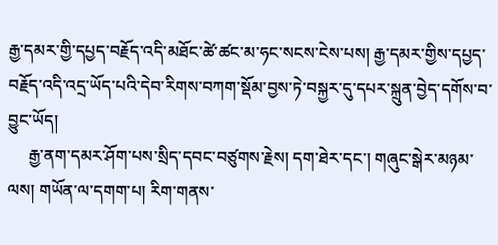རྒྱ་དམར་གྱི་དཔྱད་བརྗོད་འདི་མཐོང་ཚེ་ཚང་མ་ཧང་སངས་ངེས་པས། རྒྱ་དམར་གྱིས་དཔྱད་བརྗོད་འདི་འདྲ་ཡོད་པའི་དེབ་རིགས་བཀག་སྡོམ་བྱས་ཏེ་བསྐྱར་དུ་དཔར་སྐྲུན་བྱེད་དགོས་བ་བྱུང་ཡོད།
     རྒྱ་ནག་དམར་ཤོག་པས་སྲིད་དབང་བཙུགས་རྗེས། དག་ཐེར་དང་། གཞུང་སྒེར་མཉམ་ལས། གཡོན་ལ་དགག་པ། རིག་གནས་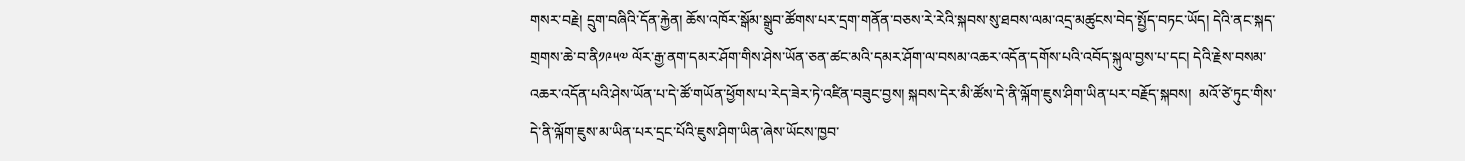གསར་བརྗེ། དྲུག་བཞིའི་དོན་རྐྱེན། ཆོས་འཁོར་སྒོམ་སྒྲུབ་ཚོགས་པར་དྲག་གནོན་བཅས་རེ་རེའི་སྐབས་སུ་ཐབས་ལམ་འདྲ་མཚུངས་བེད་སྤྱོད་བཏང་ཡོད། དེའི་ནང་སྐད་གྲགས་ཆེ་བ་ནི༡༩༥༧ ལོར་རྒྱ་ནག་དམར་ཤོག་གིས་ཤེས་ཡོན་ཅན་ཚང་མའི་དམར་ཤོག་ལ་བསམ་འཆར་འདོན་དགོས་པའི་འབོད་སྐུལ་བྱས་པ་དང། དེའི་རྗེས་བསམ་འཆར་འདོན་པའི་ཤེས་ཡོན་པ་དེ་ཚོ་གཡོན་ཕྱོགས་པ་རེད་ཟེར་ཏེ་འཛིན་བཟུང་བྱས། སྐབས་དེར་མི་ཚོས་དེ་ནི་ལྐོག་ཇུས་ཤིག་ཡིན་པར་བརྗོད་སྐབས།  མའོ་ཙེ་ཏུང་གིས་དེ་ནི་ལྐོག་ཇུས་མ་ཡིན་པར་དྲང་པོའི་ཇུས་ཤིག་ཡིན་ཞེས་ཡོངས་ཁྱབ་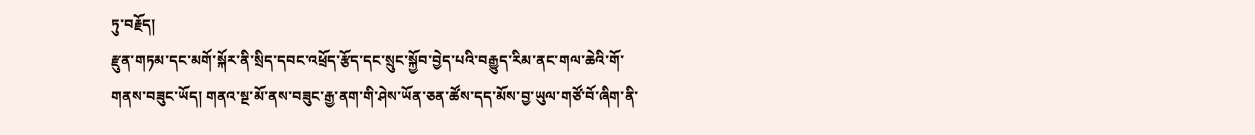ཏུ་བརྗོད།
རྫུན་གཏམ་དང་མགོ་སྐོར་ནི་སྲིད་དབང་འཕྲོད་རྩོད་དང་སྲུང་སྐྱོབ་བྱེད་པའི་བརྒྱུད་རིམ་ནང་གལ་ཆེའི་གོ་གནས་བཟུང་ཡོད། གནའ་སྔ་མོ་ནས་བཟུང་རྒྱ་ནག་གི་ཤེས་ཡོན་ཅན་ཚོས་དད་མོས་བྱ་ཡུལ་གཙོ་བོ་ཞིག་ནི་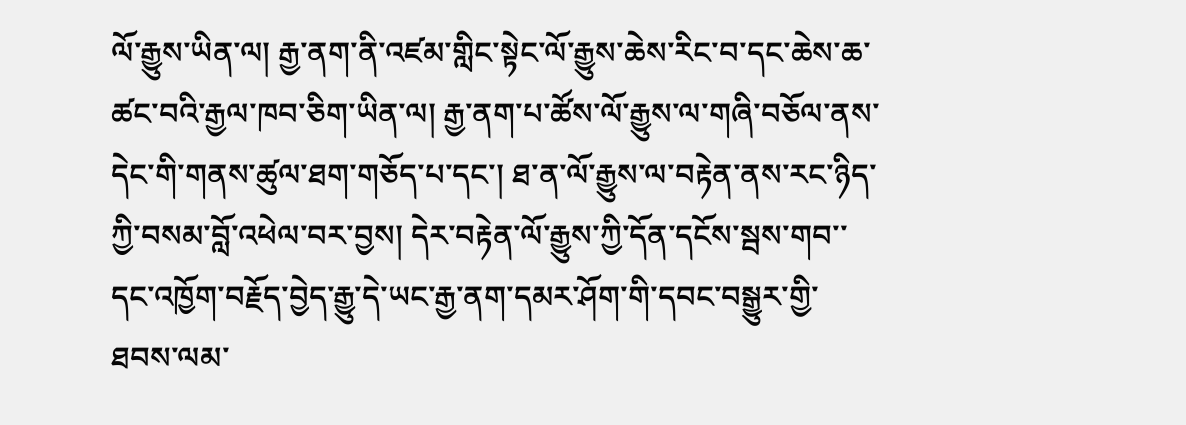ལོ་རྒྱུས་ཡིན་ལ། རྒྱ་ནག་ནི་འཛམ་གླིང་སྟེང་ལོ་རྒྱུས་ཆེས་རིང་བ་དང་ཆེས་ཆ་ཚང་བའི་རྒྱལ་ཁབ་ཅིག་ཡིན་ལ། རྒྱ་ནག་པ་ཚོས་ལོ་རྒྱུས་ལ་གཞི་བཅོལ་ནས་དེང་གི་གནས་ཚུལ་ཐག་གཅོད་པ་དང་། ཐ་ན་ལོ་རྒྱུས་ལ་བརྟེན་ནས་རང་ཉིད་ཀྱི་བསམ་བློ་འཕེལ་བར་བྱས། དེར་བརྟེན་ལོ་རྒྱུས་ཀྱི་དོན་དངོས་སྦས་གབ་་དང་འཁྱོག་བརྗོད་བྱེད་རྒྱུ་དེ་ཡང་རྒྱ་ནག་དམར་ཤོག་གི་དབང་བསྒྱུར་གྱི་ཐབས་ལམ་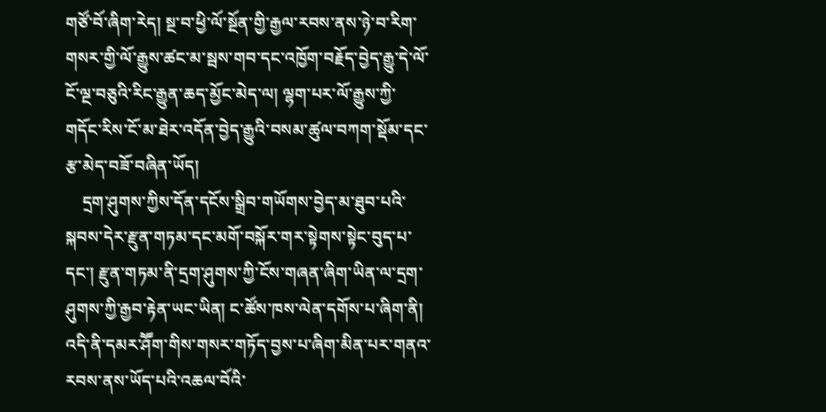གཙོ་བོ་ཞིག་རེད། སྔ་བ་ཕྱི་ལོ་སྔོན་གྱི་རྒྱལ་རབས་ནས་ཉེ་བ་རིག་གསར་གྱི་ལོ་རྒྱུས་ཚང་མ་སྦས་གབ་དང་འཁྱོག་བརྗོད་བྱེད་རྒྱུ་དེ་ལོ་ངོ་ལྔ་བཅུའི་རིང་རྒྱུན་ཆད་མྱོང་མེད་ལ། ལྷག་པར་ལོ་རྒྱུས་ཀྱི་གདོང་རིས་ངོ་མ་ཐེར་འདོན་བྱེད་རྒྱུའི་བསམ་ཚུལ་བཀག་སྡོམ་དང་རྩ་མེད་བཟོ་བཞིན་ཡོད།
    དྲག་ཤུགས་ཀྱིས་དོན་དངོས་སྒྲིབ་གཡོགས་བྱེད་མ་ཐུབ་པའི་སྐབས་དེར་རྫུན་གཏམ་དང་མགོ་བསྐོར་གར་སྟེགས་སྟེང་བུད་པ་དང་། རྫུན་གཏམ་ནི་དྲག་ཤུགས་ཀྱི་ངོས་གཞན་ཞིག་ཡིན་ལ་དྲག་ཤུགས་ཀྱི་རྒྱབ་རྟེན་ཡང་ཡིན། ང་ཚོས་ཁས་ལེན་དགོས་པ་ཞིག་ནི། འདི་ནི་དམར་ཤཽག་གིས་གསར་གཏོད་བྱས་པ་ཞིག་མིན་པར་གནའ་རབས་ནས་ཡོད་པའི་འཆལ་བོའི་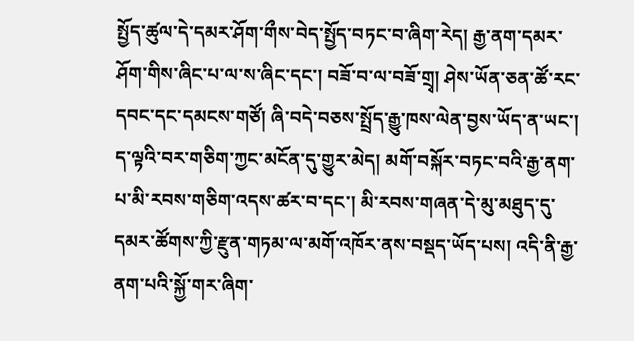སྤྱོད་ཚུལ་དེ་དམར་ཤོག་གྀས་བེད་སྤྱོད་བཏང་བ་ཞིག་རེད། རྒྱ་ནག་དམར་ཤོག་གིས་ཞིང་པ་ལ་ས་ཞིང་དང་། བཟོ་བ་ལ་བཟོ་གྲྭ། ཤེས་ཡོན་ཅན་ཚོ་རང་དབང་དང་དམངས་གཙོ། ཞི་བདེ་བཅས་སྤྲོད་རྒྱུ་ཁས་ལེན་བྱས་ཡོད་ན་ཡང་།  ད་ལྟའི་བར་གཅིག་ཀྱང་མངོན་དུ་གྱུར་མེད། མགོ་བསྐོར་བཏང་བའི་རྒྱ་ནག་པ་མི་རབས་གཅིག་འདས་ཚར་བ་དང་། མི་རབས་གཞན་དེ་མུ་མཐུད་དུ་དམར་ཚོགས་ཀྱི་རྫུན་གཏམ་ལ་མགོ་འཁོར་ནས་བསྡད་ཡོད་པས། འདི་ནི་རྒྱ་ནག་པའི་སྐྱོ་གར་ཞིག་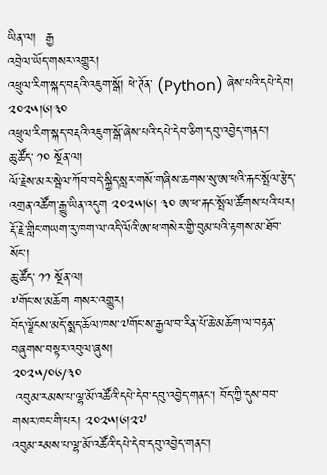ཡིན་ལ།  རྒྱ
འབྲེལ་ཡོད་གསར་འགྱུར།
འཕྲུལ་རིག་སྐད་བརྡའི་འཇུག་སྒོ། ཕེ་ཊོན་ (Python) ཞེས་པའི་དཔེ་དེབ། ༢༠༢༥།༦།༣༠
འཕྲུལ་རིག་སྐད་བརྡའི་འཇུག་སྒོ་ཞེས་པའི་དཔེ་དེབ་ཅིག་དབུ་འབྱེད་གནང་།
ཆུ་ཚོད་ ༡༠ སྔོན་ལ།
ལོ་རྗེས་མར་སྦེལ་ཀོབ་བདེ་སྐྱིད་སླར་གསོ་གཞིས་ཆགས་སུ་ཨ་ཕའི་རྐང་སྤོལ་རྩེད་འགྲན་འཚོག་རྒྱུ་ཡིན་འདུག ༢༠༢༥།༦། ༣༠ ཨ་ཕ་རྐང་སྤོལ་ཚོགས་པའི་པར།
རྡོ་རྗེ་གླིང་གཡག་རུ་ཁག་ལ་འདི་ལོའི་ཨ་ཕ་གསེར་གྱི་བུམ་པའི་རྟགས་མ་ཐོབ་སོང་།
ཆུ་ཚོད་ ༡༡ སྔོན་ལ།
༸གོང་ས་མཆོག གསར་འགྱུར།
བོད་ལྗོངས་མདོ་སྨད་ཆོལ་ཁས་༧གོང་ས་རྒྱལ་བ་རིན་པོ་ཆེ་མཆོག་ལ་བརྟན་བཞུགས་བསྟར་འབུལ་ཞུས།
༢༠༢༥/༠༦/༣༠
 འབུམ་རམས་པ་ལྷ་མོ་འཚོའི་དཔེ་དེབ་དབུ་འབྱེད་གནང་། བོད་ཀྱི་དུས་བབ་གསར་ཁང་གི་པར། ༢༠༢༥།༦།༢༧
འབུམ་རམས་པ་ལྷ་མོ་འཚོའི་དཔེ་དེབ་དབུ་འབྱེད་གནང་།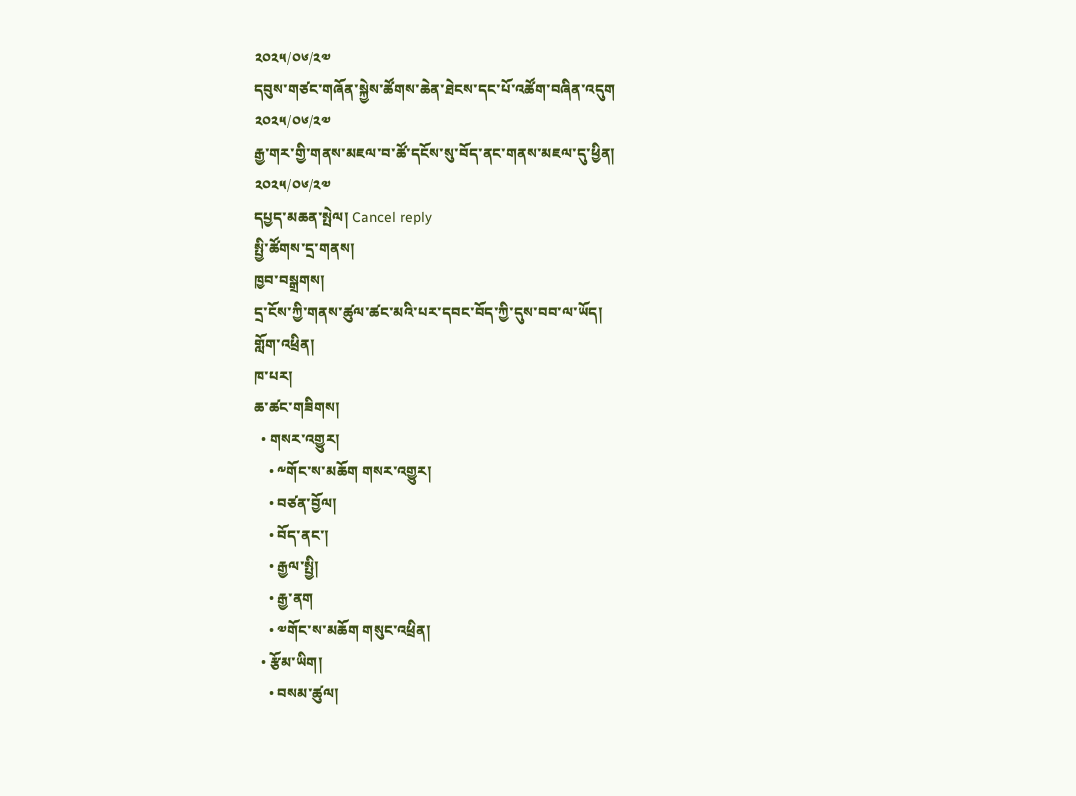༢༠༢༥/༠༦/༢༧
དབུས་གཙང་གཞོན་སྐྱེས་ཚོགས་ཆེན་ཐེངས་དང་པོ་འཚོག་བཞིན་འདུག
༢༠༢༥/༠༦/༢༧
རྒྱ་གར་གྱི་གནས་མཇལ་བ་ཚོ་དངོས་སུ་བོད་ནང་གནས་མཇལ་དུ་ཕྱིན།
༢༠༢༥/༠༦/༢༧
དཔྱད་མཆན་སྤེལ། Cancel reply
སྤྱི་ཚོགས་དྲ་གནས།
ཁྱབ་བསྒྲགས།
དྲ་ངོས་ཀྱི་གནས་ཚུལ་ཚང་མའི་པར་དབང་བོད་ཀྱི་དུས་བབ་ལ་ཡོད།
གློག་འཕྲིན།
ཁ་པར།
ཆ་ཚང་གཟིགས།
  • གསར་འགྱུར།
    • ༸གོང་ས་མཆོག གསར་འགྱུར།
    • བཙན་བྱོལ།
    • བོད་ནང་།
    • རྒྱལ་སྤྱི།
    • རྒྱ་ནག
    • ༧གོང་ས་མཆོག གསུང་འཕྲིན།
  • རྩོམ་ཡིག།
    • བསམ་ཚུལ།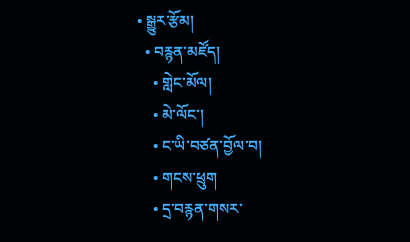• སྒྱུར་རྩོམ།
  • བརྙན་མཛོད།
    • གླེང་མོལ།
    • མེ་ལོང་།
    • ང་ཡི་བཙན་བྱོལ་བ།
    • གངས་ཕྲུག
    • དྲ་བརྙན་གསར་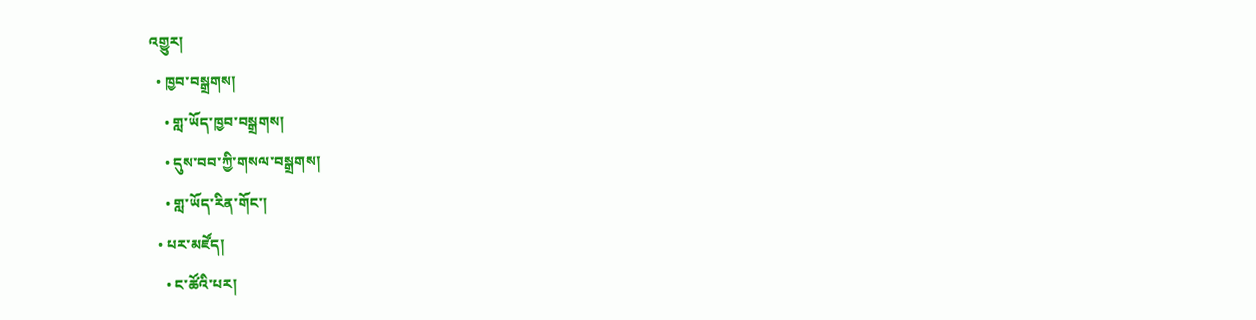འགྱུར།
  • ཁྱབ་བསྒྲགས།
    • གླ་ཡོད་ཁྱབ་བསྒྲགས།
    • དུས་བབ་ཀྱི་གསལ་བསྒྲགས།
    • གླ་ཡོད་རིན་གོང་།
  • པར་མཛོད།
    • ང་ཚོའི་པར།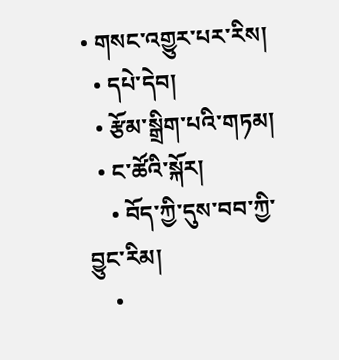• གསང་འགྱུར་པར་རིས།
  • དཔེ་དེབ།
  • རྩོམ་སྒྲིག་པའི་གཏམ།
  • ང་ཚོའི་སྐོར།
    • བོད་ཀྱི་དུས་བབ་ཀྱི་བྱུང་རིམ།
    •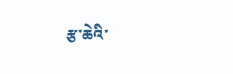རྩ་ཆེའི་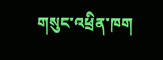གསུང་འཕྲིན་ཁག